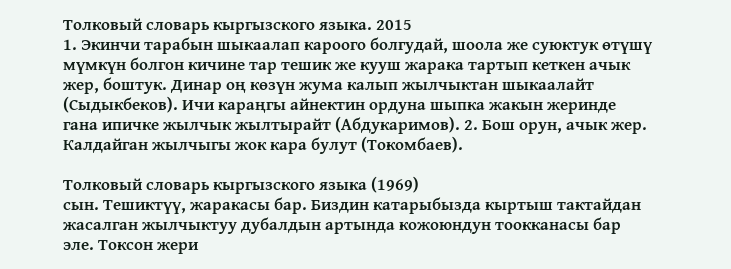Толковый словарь кыргызского языка. 2015
1. Экинчи тарабын шыкаалап кароого болгудай, шоола же суюктук өтүшү мүмкүн болгон кичине тар тешик же кууш жарака тартып кеткен ачык жер, боштук. Динар оң көзүн жума калып жылчыктан шыкаалайт (Сыдыкбеков). Ичи караңгы айнектин ордуна шыпка жакын жеринде гана ипичке жылчык жылтырайт (Абдукаримов). 2. Бош орун, ачык жер. Калдайган жылчыгы жок кара булут (Токомбаев).

Толковый словарь кыргызского языка (1969)
сын. Тешиктүү, жаракасы бар. Биздин катарыбызда кыртыш тактайдан жасалган жылчыктуу дубалдын артында кожоюндун тоокканасы бар эле. Токсон жери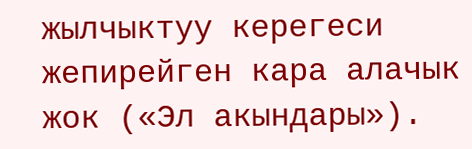жылчыктуу керегеси жепирейген кара алачык жок («Эл акындары»).